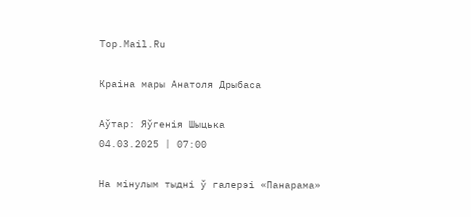Top.Mail.Ru

Краіна мары Анатоля Дрыбаса

Аўтар: Яўгенія Шыцька
04.03.2025 | 07:00

На мінулым тыдні ў галерэі «Панарама»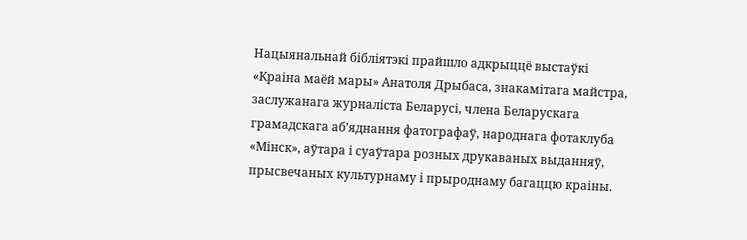Нацыянальнай бібліятэкі прайшло адкрыццё выстаўкі «Краіна маёй мары» Анатоля Дрыбаса, знакамітага майстра, заслужанага журналіста Беларусі, члена Беларускага грамадскага аб’яднання фатографаў, народнага фотаклуба «Мінск», аўтара і суаўтара розных друкаваных выданняў, прысвечаных культурнаму і прыроднаму багаццю краіны.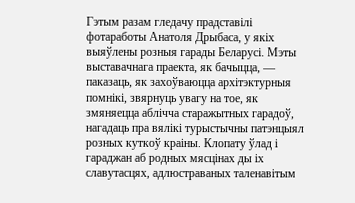Гэтым разам гледачу прадставілі фотаработы Анатоля Дрыбаса, у якіх выяўлены розныя гарады Беларусі. Мэты выставачнага праекта, як бачыцца, — паказаць, як захоўваюцца архітэктурныя помнікі, звярнуць увагу на тое, як змяняецца аблічча старажытных гарадоў, нагадаць пра вялікі турыстычны патэнцыял розных куткоў краіны. Клопату ўлад і гараджан аб родных мясцінах ды іх славутасцях, адлюстраваных таленавітым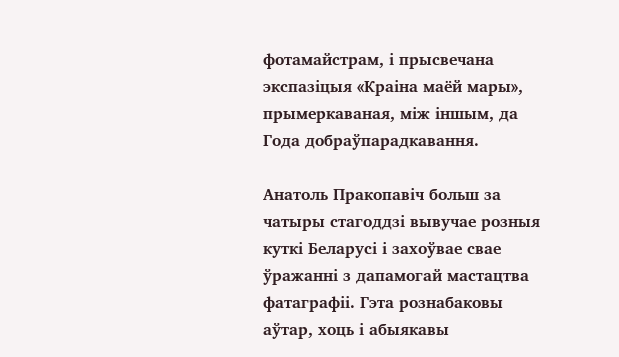фотамайстрам, і прысвечана экспазіцыя «Краіна маёй мары», прымеркаваная, між іншым, да Года добраўпарадкавання.

Анатоль Пракопавіч больш за чатыры стагоддзі вывучае розныя куткі Беларусі і захоўвае свае ўражанні з дапамогай мастацтва фатаграфіі. Гэта рознабаковы аўтар, хоць і абыякавы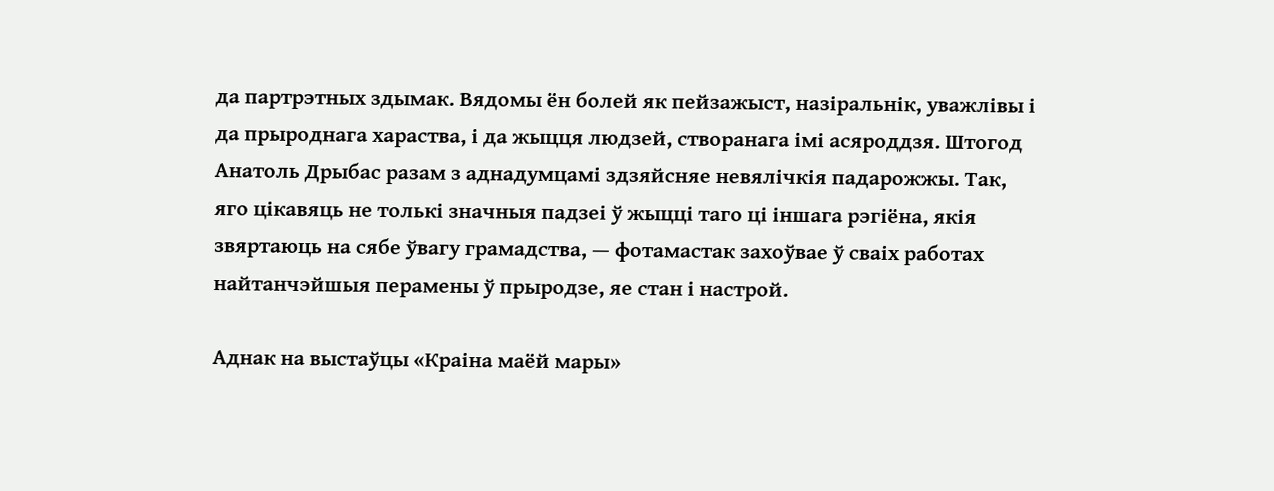да партрэтных здымак. Вядомы ён болей як пейзажыст, назіральнік, уважлівы і да прыроднага хараства, і да жыцця людзей, створанага імі асяроддзя. Штогод Анатоль Дрыбас разам з аднадумцамі здзяйсняе невялічкія падарожжы. Так, яго цікавяць не толькі значныя падзеі ў жыцці таго ці іншага рэгіёна, якія звяртаюць на сябе ўвагу грамадства, — фотамастак захоўвае ў сваіх работах найтанчэйшыя перамены ў прыродзе, яе стан і настрой.

Аднак на выстаўцы «Краіна маёй мары»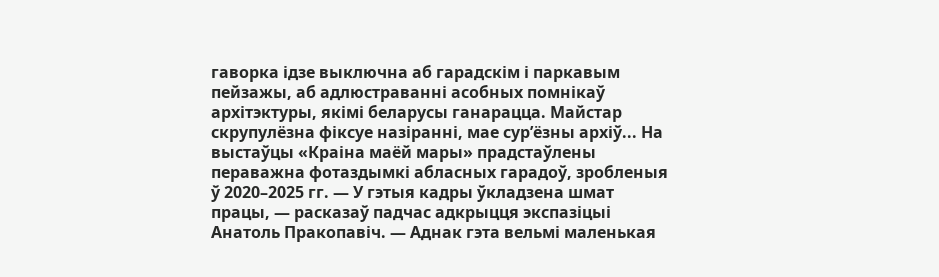гаворка ідзе выключна аб гарадскім і паркавым пейзажы, аб адлюстраванні асобных помнікаў архітэктуры, якімі беларусы ганарацца. Майстар скрупулёзна фіксуе назіранні, мае сур’ёзны архіў... На выстаўцы «Краіна маёй мары» прадстаўлены пераважна фотаздымкі абласных гарадоў, зробленыя ў 2020–2025 гг. — У гэтыя кадры ўкладзена шмат працы, — расказаў падчас адкрыцця экспазіцыі Анатоль Пракопавіч. — Аднак гэта вельмі маленькая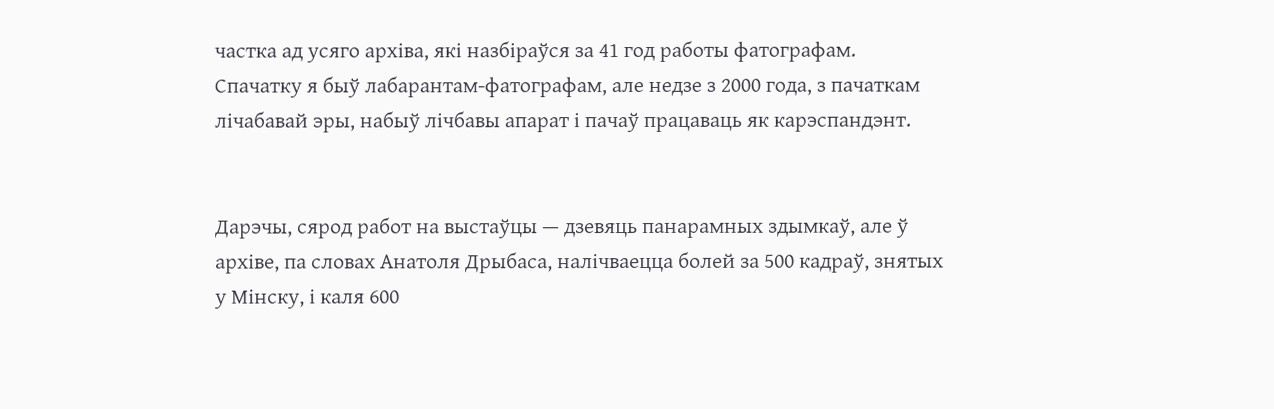частка ад усяго архіва, які назбіраўся за 41 год работы фатографам. Спачатку я быў лабарантам-фатографам, але недзе з 2000 года, з пачаткам лічабавай эры, набыў лічбавы апарат і пачаў працаваць як карэспандэнт.


Дарэчы, сярод работ на выстаўцы — дзевяць панарамных здымкаў, але ў архіве, па словах Анатоля Дрыбаса, налічваецца болей за 500 кадраў, знятых у Мінску, і каля 600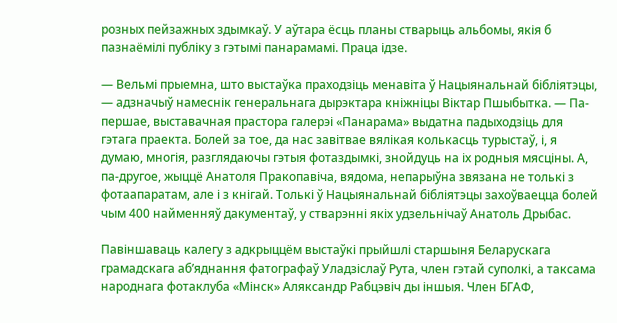розных пейзажных здымкаў. У аўтара ёсць планы стварыць альбомы, якія б пазнаёмілі публіку з гэтымі панарамамі. Праца ідзе.

— Вельмі прыемна, што выстаўка праходзіць менавіта ў Нацыянальнай бібліятэцы, — адзначыў намеснік генеральнага дырэктара кніжніцы Віктар Пшыбытка. — Па-першае, выставачная прастора галерэі «Панарама» выдатна падыходзіць для гэтага праекта. Болей за тое, да нас завітвае вялікая колькасць турыстаў, і, я думаю, многія, разглядаючы гэтыя фотаздымкі, знойдуць на іх родныя мясціны. А, па-другое, жыццё Анатоля Пракопавіча, вядома, непарыўна звязана не толькі з фотаапаратам, але і з кнігай. Толькі ў Нацыянальнай бібліятэцы захоўваецца болей чым 400 найменняў дакументаў, у стварэнні якіх удзельнічаў Анатоль Дрыбас.

Павіншаваць калегу з адкрыццём выстаўкі прыйшлі старшыня Беларускага грамадскага аб’яднання фатографаў Уладзіслаў Рута, член гэтай суполкі, а таксама народнага фотаклуба «Мінск» Аляксандр Рабцэвіч ды іншыя. Член БГАФ,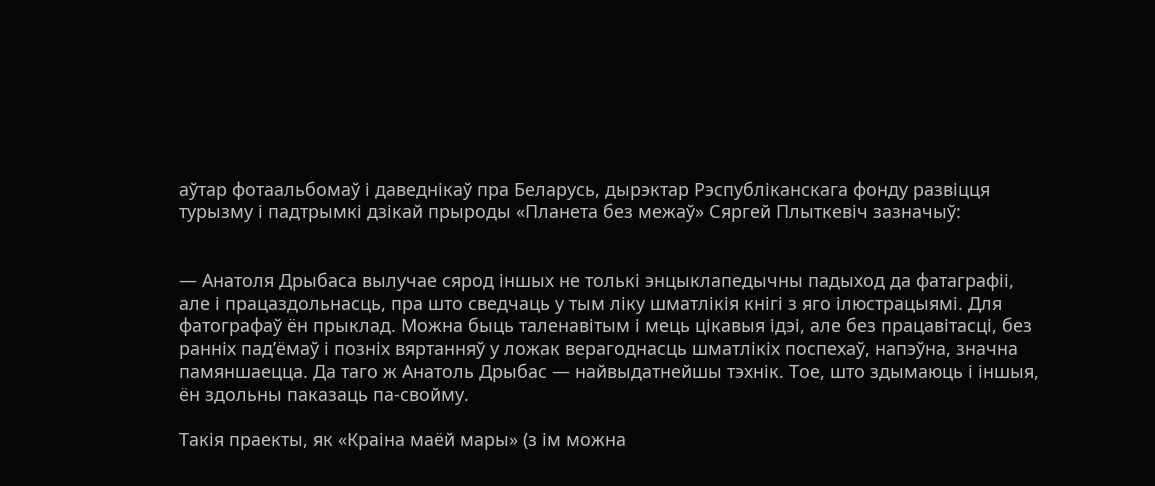аўтар фотаальбомаў і даведнікаў пра Беларусь, дырэктар Рэспубліканскага фонду развіцця турызму і падтрымкі дзікай прыроды «Планета без межаў» Сяргей Плыткевіч зазначыў:


— Анатоля Дрыбаса вылучае сярод іншых не толькі энцыклапедычны падыход да фатаграфіі, але і працаздольнасць, пра што сведчаць у тым ліку шматлікія кнігі з яго ілюстрацыямі. Для фатографаў ён прыклад. Можна быць таленавітым і мець цікавыя ідэі, але без працавітасці, без ранніх пад’ёмаў і позніх вяртанняў у ложак верагоднасць шматлікіх поспехаў, напэўна, значна памяншаецца. Да таго ж Анатоль Дрыбас — найвыдатнейшы тэхнік. Тое, што здымаюць і іншыя, ён здольны паказаць па-свойму.

Такія праекты, як «Краіна маёй мары» (з ім можна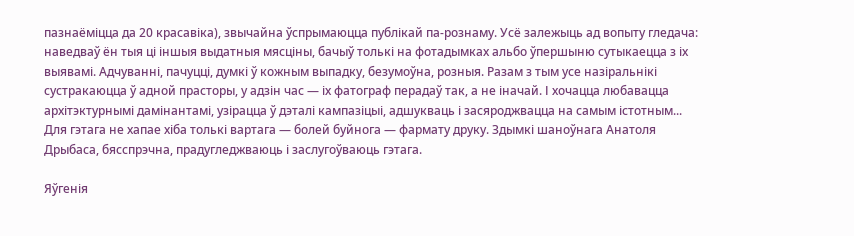пазнаёміцца да 20 красавіка), звычайна ўспрымаюцца публікай па-рознаму. Усё залежыць ад вопыту гледача: наведваў ён тыя ці іншыя выдатныя мясціны, бачыў толькі на фотадымках альбо ўпершыню сутыкаецца з іх выявамі. Адчуванні, пачуцці, думкі ў кожным выпадку, безумоўна, розныя. Разам з тым усе назіральнікі сустракаюцца ў адной прасторы, у адзін час — іх фатограф перадаў так, а не іначай. І хочацца любавацца архітэктурнымі дамінантамі, узірацца ў дэталі кампазіцыі, адшукваць і засяроджвацца на самым істотным... Для гэтага не хапае хіба толькі вартага — болей буйнога — фармату друку. Здымкі шаноўнага Анатоля Дрыбаса, бясспрэчна, прадугледжваюць і заслугоўваюць гэтага.

Яўгенія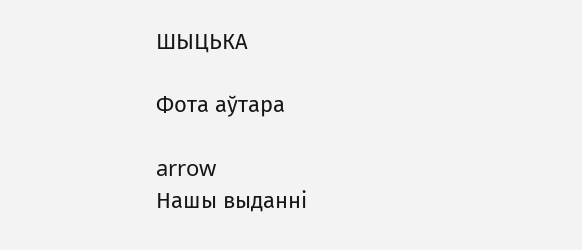ШЫЦЬКА

Фота аўтара

arrow
Нашы выданні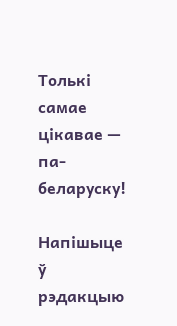Толькі самае цікавае — па-беларуску!

Напішыце ў рэдакцыю